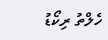ހެލްތު ރިކޯޑު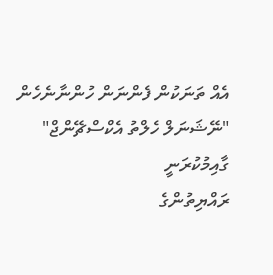އެއް ތަނަކުން ފެންނަން ހުންނާނެހެން "ނޭޝަނަލް ހެލްތު އެކްސްޗޭންޖް" ގާއިމުކުރަނީ
ރައްޔިތުންގެ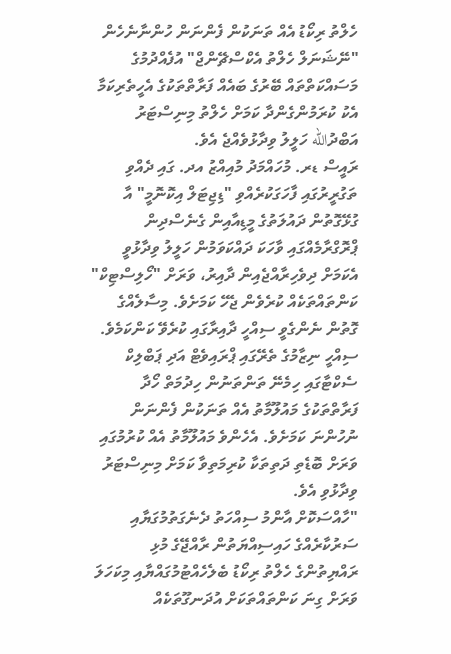ހެލްތު ރިކޯޑު އެއް ތަނަކުން ފެންނަން ހުންނާނެހެން "ނޭޝަނަލް ހެލްތު އެކްސްޗޭންޖް" އުފެއްދުމުގެ މަސައްކަތްތައް ބޭރުގެ ބައެއް ފަރާތްތަކުގެ އެހީތެރިކަމާ އެކު ކުރަމުންގެންދާ ކަމަށް ހެލްތު މިނިސްޓަރު އަބްދުالله ހަލީލު ވިދާޅުވެއްޖެ އެވެ.
ރައީސް ޑރ. މުހައްމަދު މުއިއްޒު އދ. ގައި ދެއްވި ތަގުރީރުގައި ފާހަގަކުރެއްވި "ޑިޖިޓަލް އިކޮނޮމީ" އާ ގުޅޭގޮތުން ދައުލަތުގެ މީޑިއާއިން ގެނެސްދިން ޕްރޮގްރާމެއްގައި ވާހަކަ ދައްކަވަމުން ހަލީލު ވިދާޅުވީ އެކަމަށް ދިވެހިރާއްޖެއިން ދާއިރު، ވަރަށް "ހޯލިސްޓިކް" ކަންތައްތަކެއް ކުރެވެން ޖެހޭ ކަމަށެވެ. މިސާލެއްގެ ގޮތުން ނެންގެވީ ސިއްހީ ދާއިރާގައި ކުރެވޭ ކަންކަމެވެ.
ސިއްހީ ނިޒާމުގެ ތެރޭގައި ޕްރައިވެޓް އަދި ޕަބްލިކް ސެކްޓާގައި ހިމެނޭ ތަންތަނުން ހިދުމަތް ހޯދާ ފަރާތްތަކުގެ މައުލޫމާތު އެއް ތަނަކުން ފެންނަން ނުހުންނަ ކަމަށެވެ. އެހެންވެ މައުލޫމާތު އެއް ކުރުމުގައި ވަރަށް ބޮޑެތި ދަތިތަކާ ކުރިމަތިވާ ކަމަށް މިނިސްޓަރު ވިދާޅުވި އެވެ.
"ހާއްސަކޮށް އާންމު ސިއްހަތު ދެނެގަތުމުގަޔާއި ސަރުކާރެއްގެ ހައިސިއްޔަތުން ރާއްޖޭގެ މުޅި ރައްޔިތުންގެ ހެލްތު ރިކޯޑު ބެލެހެއްޓުމުގައްޔާއި މިކަހަލަ ވަރަށް ގިނަ ކަންތައްތަކަށް އުދަނގޫތަކެއް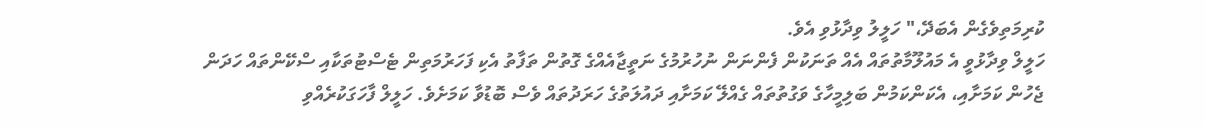ކުރިމަތިވެގެން އެބަދޭ،" ހަލީލު ވިދާޅުވި އެވެ.
ހަލީލް ވިދާޅުވީ އެ މައުލޫމާތުތައް އެއް ތަނަކުން ފެންނަން ނުހުރުމުގެ ނަތީޖާއެއްގެ ގޮތުން ތަފާތު އެކި ފަހަރުމަތިން ޓެސްޓުތަކާއި ސްކޭންތައް ހަދަން ޖެހުން ކަމަށާއި، އެކަންކަމުން ބަލިމީހާގެ ވަގުތުތައް ގެއްލޭ ކަމަށާއި ދައުލަތުގެ ހަރަދުތައް ވެސް ބޮޑުވާ ކަމަށެވެ. ހަލީލް ފާހަގަކުރެއްވި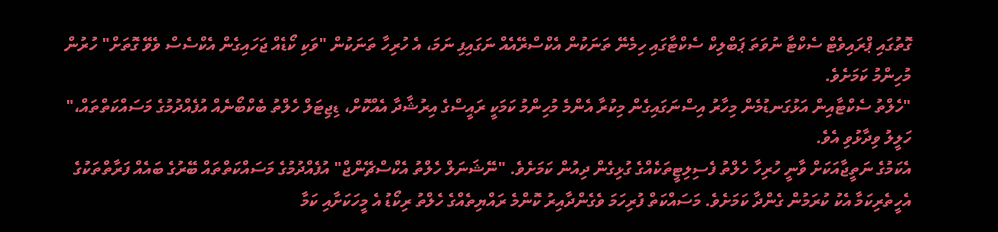ގޮތުގައި ޕްރައިވެޓް ސެކްޓާ ނުވަތަ ޕަބްލިކް ސެކްޓާގައި ހިމެނޭ ތަނަކުން އެކްސްރޭއެއް ނަގައިފި ނަމަ، އެ ހުރިހާ ތަނަކުން "ވަކި ކޯޑެއް ޖަހައިގެން އެކްސެސް ވެވޭ ގޮތަށް" ހުރުން މުހިންމު ކަމަށެވެ.
"ހެލްތު ސެކްޓާއިން އަޅުގަނޑުމެން މިހާރު އިސްނަގައިގެން މިކުރާ އެންމެ މުހިންމު ކަމަކީ ރައީސްގެ އިރުޝާދާ އެއްކޮށް، ޑިޖިޓަލް ހެލްތު ބެކްބޯނެއް އުފެއްދުމުގެ މަސައްކަތްތައް،" ހަލީލު ވިދާޅުވި އެވެ.
އެކަމުގެ ނަތީޖާއަކަށް ވާނީ ހުރިހާ ހެލްތު ފެސިލިޓީތަކެއްގެ ގުޅިގެން ދިއުން ކަމަށެވެ. "ނޭޝަނަލް ހެލްތު އެކްސްޗޭންޖް" އުފެއްދުމުގެ މަސައްކަތްތައް ބޭރުގެ ބައެއް ފަރާތްތަކުގެ އެހީތެރިކަމާ އެކު ކުރަމުން ގެންދާ ކަމަށެވެ. މަސައްކަތް ފުރިހަމަ ވެގެންދާއިރު ކޮންމެ ރައްޔިތެއްގެ ހެލްތު ރިކޯޑު އެ މީހަކަށާއި ކަމާ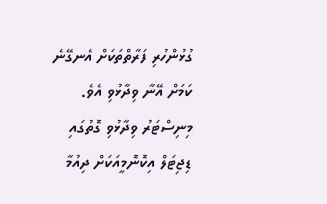ގުޅުންހުރި ފަރާތްތަކަށް އެނގޭނެ ކަމަށް އޭނާ ވިދާޅުވި އެވެ.
މިނިސްޓަރު ވިދާޅުވި ގޮތުގައި ޑިޖިޓަލް އިކޮނޮމީއަކަށް ދިއުމާ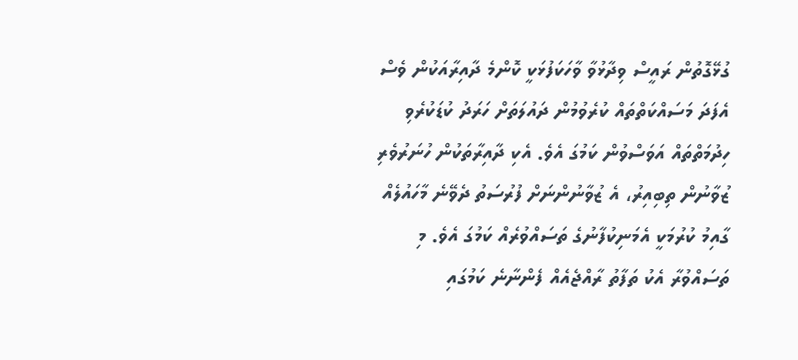ގުޅޭގޮތުން ރައީސް ވިދާޅުވާ ވާހަކަފުޅަކީ ކޮންމެ ދާއިރާއަކުން ވެސް އެފަދަ މަސައްކަތްތައް ކުރެވުމުން ދައުލަތަށް ހަރަދު ކުޑަކުރެވި ހިދުމަތްތައް އަވަސްވުން ކަމުގަ އެވެ. އެކި ދާއިރާތަކުން ހުނަރުވެރި ޒުވާނުން ތިބިއިރު، އެ ޒުވާނުންނަށް ފުރުސަތު ދެވޭނެ މާހައުލެއް ގާއިމު ކުރުމަކީ އެމަނިކުފާނުގެ ތަސައްވުރެއް ކަމުގަ އެވެ. މި ތަސައްވުރާ އެކު ތަފާތު ރާއްޖެއެއް ފެންނާނެ ކަމުގައި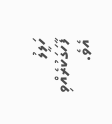ހަލީލު ފާހަގަކުރެއްވި އެވެ.